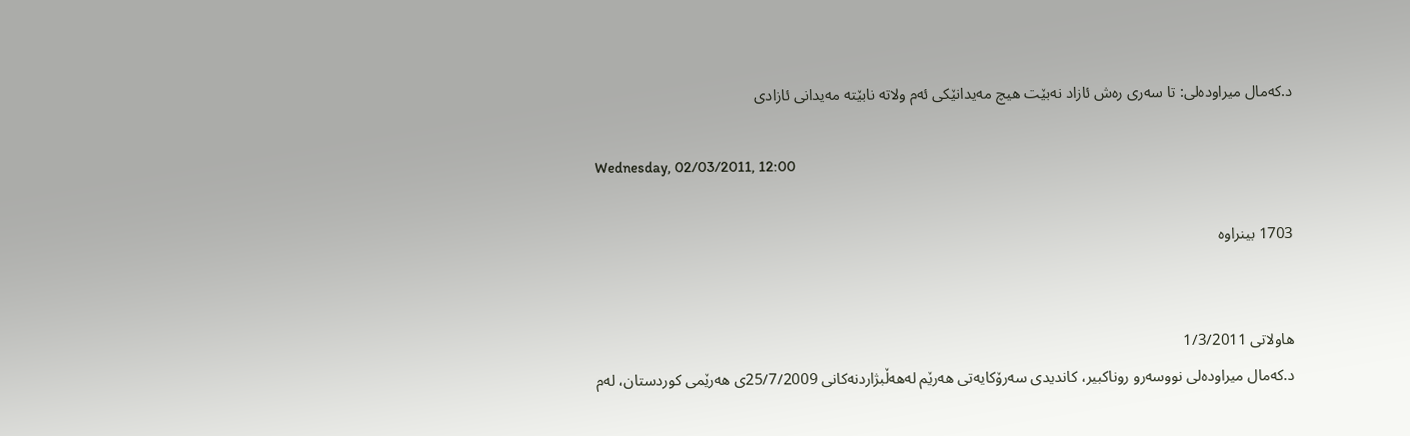د.كه‌مال میراوده‌لی: تا سه‌ری ره‌ش ئازاد نه‌بێت هیچ مه‌یدانێکی ئه‌م ولاته‌ نابێته‌ مه‌یدانی ئازادی

Wednesday, 02/03/2011, 12:00

1703 بینراوە


هاولاتی 1/3/2011
د.كه‌مال میراوده‌لی‌ نو‌وسه‌ر‌و روناكبیر، كاندیدی‌ سه‌رۆكایه‌تی‌ هه‌رێم له‌هه‌ڵبژاردنه‌كانی‌ 25/7/2009ی‌ هه‌رێمی‌ كوردستان، له‌م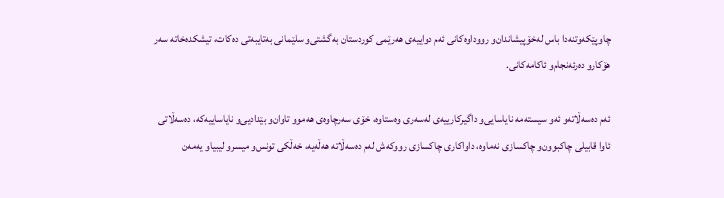چاوپێكه‌وتنه‌دا باس له‌خۆپیشاندان‌و رووداوه‌كانی‌ ئه‌م دواییه‌ی‌ هه‌رێمی‌ كوردستان به‌گشتی‌‌و سلێمانی‌ به‌تایبه‌تی‌ ده‌كات، تیشكده‌خاته‌ سه‌ر هۆكار‌و ده‌رئه‌نجام‌و ئاكامه‌كانی‌.

ئه‌م ده‌سه‌ڵاته‌و ئه‌و سیسته‌مه‌ نایاسایی‌و داگیركارییه‌ی له‌سه‌ری وه‌ستاوه‌، خۆی سه‌رچاوه‌ی هه‌موو تاوان‌و بێدادیی‌و نایاساییه‌كه‌، ده‌سه‌ڵاتی ئاوا قابیلی چاكبوون‌و چاكسازی نه‌ماوه‌، داواكاری چاكسازی رووكه‌ش له‌م ده‌سه‌ڵاته‌ هه‌ڵه‌یه‌، خه‌ڵكی تونس‌و میسرو لیبیاو یه‌مه‌ن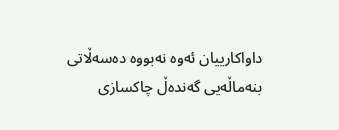داواكارییان ئه‌وه‌ نه‌بووه‌ ده‌سه‌ڵاتی بنه‌ماڵه‌یی گه‌نده‌ڵ چاكسازی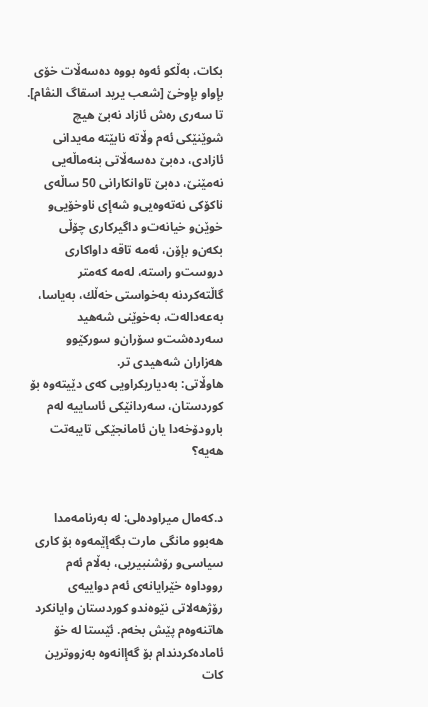بكات، به‌ڵكو ئه‌وه‌ بووه‌ ده‌سه‌ڵات خۆی بإواو بإوخێ [شعب یرید اسقاگ النڤام]. تا سه‌ری ره‌ش ئازاد نه‌بێ هیچ شوێنێكی ئه‌م وڵاته‌ نابێته‌ مه‌یدانی ئازادی، ده‌بێ ده‌سه‌ڵاتی بنه‌ماڵه‌یی نه‌مێنێ، ده‌بێ تاوانكارانی 50 ساڵه‌ی ناكۆكی نه‌ته‌وه‌یی‌و شه‌إی ناوخۆیی‌و خوێن‌و خیانه‌ت‌و داگیركاری چۆڵی بكه‌ن‌و بإۆن، ئه‌مه‌ تاقه‌ داواكاری دروست‌و راسته‌، له‌مه‌ كه‌متر گاڵته‌كردنه‌ به‌خواستی خه‌ڵك، به‌یاسا، به‌عه‌داله‌ت، به‌خوێنی شه‌هید سه‌رده‌شت‌و سۆران‌و سوركێو‌و هه‌زاران شه‌هیدی تر.
هاوڵاتی: به‌دیاریكراویی كه‌ی دێیته‌وه‌ بۆ كوردستان، سه‌ردانێكی ئاساییه‌ له‌م بارودۆخه‌دا یان ئامانجێكی تایبه‌تت هه‌یه‌؟


د.كه‌مال میراوده‌لی: له‌ به‌رنامه‌مدا هه‌بوو مانگی مارت بگه‌إێمه‌وه‌ بۆ كاری سیاسی‌و رۆشنبیریی، به‌ڵام ئه‌م رووداوه‌ خێرایانه‌ی ئه‌م دواییه‌ی رۆژهه‌لاتی نێوه‌ندو كوردستان وایانكرد هاتنه‌وه‌م پێش بخه‌م. ئێستا له‌ خۆ ئاماده‌كردندام بۆ گه‌إانه‌وه‌ به‌زووترین كات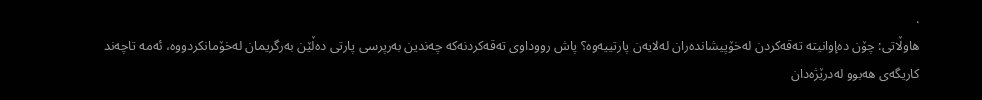.
هاوڵاتی: چۆن ده‌إوانیته‌ ته‌قه‌كردن له‌خۆپیشانده‌ران له‌لایه‌ن پارتییه‌وه‌؟ پاش رووداوی ته‌قه‌كردنه‌كه‌ چه‌ندین به‌رپرسی پارتی ده‌ڵێن به‌رگریمان له‌خۆمانكردووه‌، ئه‌مه‌ تاچه‌ند كاریگه‌ی هه‌بوو له‌درێژه‌دان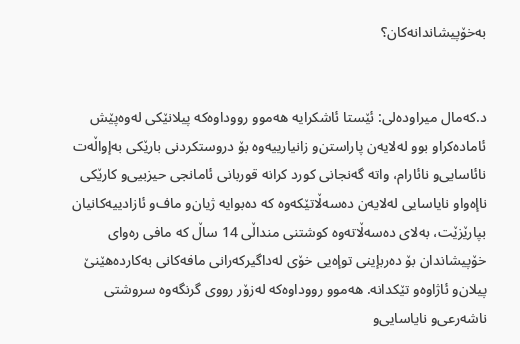به‌خۆپیشاندانه‌كان؟


د.كه‌مال میراوده‌لی: ئێستا ئاشكرایه‌ هه‌موو رووداوه‌كه‌ پیلانێكی له‌وه‌پێش ئاماده‌كراو بوو له‌لایه‌ن پاراستن‌و زانیارییه‌وه‌ بۆ دروستكردنی بارێكی به‌إواڵه‌ت نائاسایی‌و نائارام، واته‌ گه‌نجانی كورد كرانه‌ قوربانی ئامانجی حیزبیی‌و كارێكی ناإه‌واو نایاسایی له‌لایه‌ن ده‌سه‌ڵاتێكه‌وه‌ كه‌ ده‌بوایه‌ ژیان‌و ماف‌و ئازادییه‌كانیان بپارێزێت، به‌لای ده‌سه‌ڵاته‌وه‌ كوشتنی منداڵی 14 ساڵ كه‌ مافی ره‌وای خۆپیشاندان بۆ ده‌ربإینی توإه‌یی خۆی له‌داگیركه‌رانی مافه‌كانی به‌كارده‌هێنێ پیلان‌و ئاژاوه‌و تێكدانه‌. هه‌موو رووداوه‌كه‌ له‌زۆر رووی گرنگه‌وه‌ سروشتی ناشه‌رعی‌و نایاسایی‌و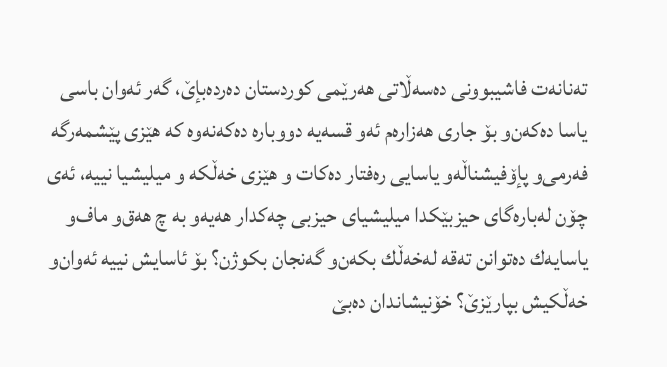ته‌نانه‌ت فاشیبوونی ده‌سه‌ڵاتی هه‌رێمی كوردستان ده‌رده‌بإێ، گه‌ر ئه‌وان باسی یاسا ده‌كه‌ن‌و بۆ جاری هه‌زاره‌م ئه‌و قسه‌یه‌ دووباره‌ ده‌كه‌نه‌وه‌ كه‌ هێزی پێشمه‌رگه‌ فه‌رمی‌و پإۆفیشناڵه‌و یاسایی ره‌فتار ده‌كات و هێزی خه‌ڵكه‌ و میلیشیا نییه‌، ئه‌ی چۆن له‌باره‌گای حیزبێكدا میلیشیای حیزبی چه‌كدار هه‌یه‌و به‌ چ هه‌ق‌و ماف‌و یاسایه‌ك ده‌توانن ته‌قه‌ له‌خه‌ڵك بكه‌ن‌و گه‌نجان بكوژن؟ بۆ ئاسایش نییه‌ ئه‌وان‌و خه‌ڵكیش بپارێزێ؟ خۆنیشاندان ده‌بێ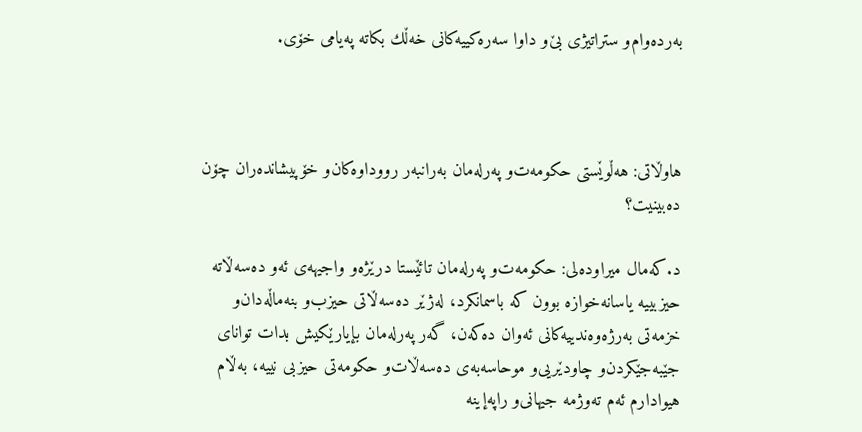به‌رده‌وام‌و ستراتیژی بێ‌و داوا سه‌ره‌كییه‌كانی خه‌ڵك بكاته‌ په‌یامی خۆی.



هاوڵاتی: هه‌ڵوێستی‌ حكومه‌ت‌و په‌رله‌مان به‌رانبه‌ر رووداوه‌كان‌و خۆپیشانده‌ران چۆن ده‌بینیت؟

د.كه‌مال میراوده‌لی: حكومه‌ت‌و په‌رله‌مان تائێستا درێژه‌و واجیهه‌ی ئه‌و ده‌سه‌ڵاته‌ حیزبییه‌ یاسانه‌خوازه‌ بوون كه‌ باسمانكرد، له‌ژێر ده‌سه‌ڵاتی حیزب‌و بنه‌ماڵه‌دان‌و خزمه‌تی به‌رژه‌وه‌ندییه‌كانی ئه‌وان ده‌كه‌ن، گه‌ر په‌رله‌مان بإیارێكیش بدات توانای جێبه‌جێكردن‌و چاودێریی‌و موحاسه‌به‌ی ده‌سه‌ڵات‌و حكومه‌تی حیزبی نییه‌، به‌ڵام هیوادارم ئه‌م ته‌وژمه‌ جیهانی‌و راپه‌إینه‌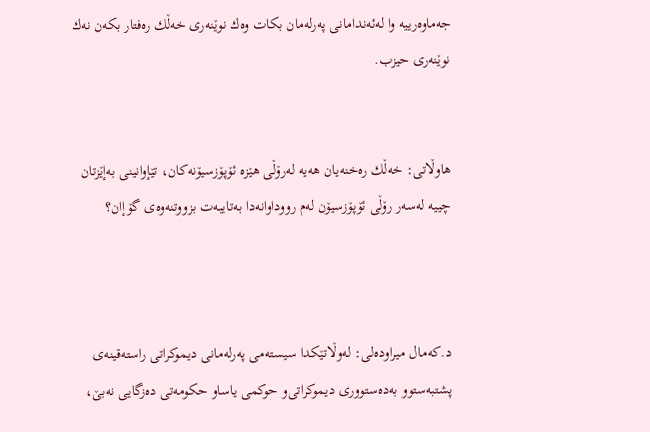جه‌ماوه‌رییه‌ وا له‌ئه‌ندامانی په‌رله‌مان بكات وه‌ك نوێنه‌ری خه‌ڵك ره‌فتار بكه‌ن نه‌ك نوێنه‌ری حیزب.


هاوڵاتی: خه‌ڵك ره‌خنه‌یان هه‌یه‌ له‌رۆڵی هێزه‌ ئۆپۆزسیۆنه‌كان، تێإوانینی به‌إێزتان چییه‌ له‌سه‌ر رۆڵی ئۆپۆزسیۆن له‌م رووداوانه‌دا به‌تایبه‌ت بز‌ووتنه‌وه‌ی گۆإان؟



د.كه‌مال میراوده‌لی: له‌وڵاتێكدا سیسته‌می په‌رله‌مانی دیموكراتی راسته‌قینه‌ی پشتبه‌ستوو به‌ده‌ستووری دیموكراتی‌و حوكمی یاساو حكومه‌تی ده‌زگایی نه‌بێ،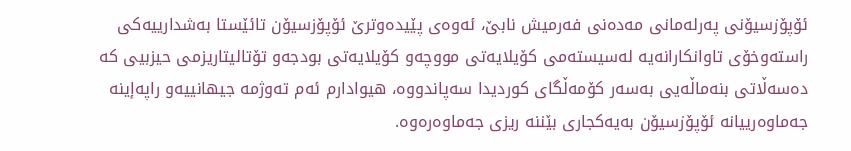ئۆپۆزسیۆنی په‌رله‌مانی مه‌ده‌نی فه‌رمیش نابێ، ئه‌وه‌ی پێیده‌وترێ ئۆپۆزسیۆن تائێستا به‌شدارییه‌كی راسته‌وخۆی تاوانكارانه‌یه‌ له‌سیسته‌می كۆیلایه‌تی مووچه‌و كۆیلایه‌تی بودجه‌و تۆتالیتاریزمی حیزبیی كه‌ ده‌سه‌ڵاتی بنه‌ماڵه‌یی به‌سه‌ر كۆمه‌ڵگای كوردیدا سه‌پاندووه‌، هیوادارم ئه‌م ته‌وژمه‌ جیهانییه‌و راپه‌إینه‌ جه‌ماوه‌رییانه‌ ئۆپۆزسیۆن به‌یه‌كجاری بێننه‌ ریزی جه‌ماوه‌ره‌وه‌.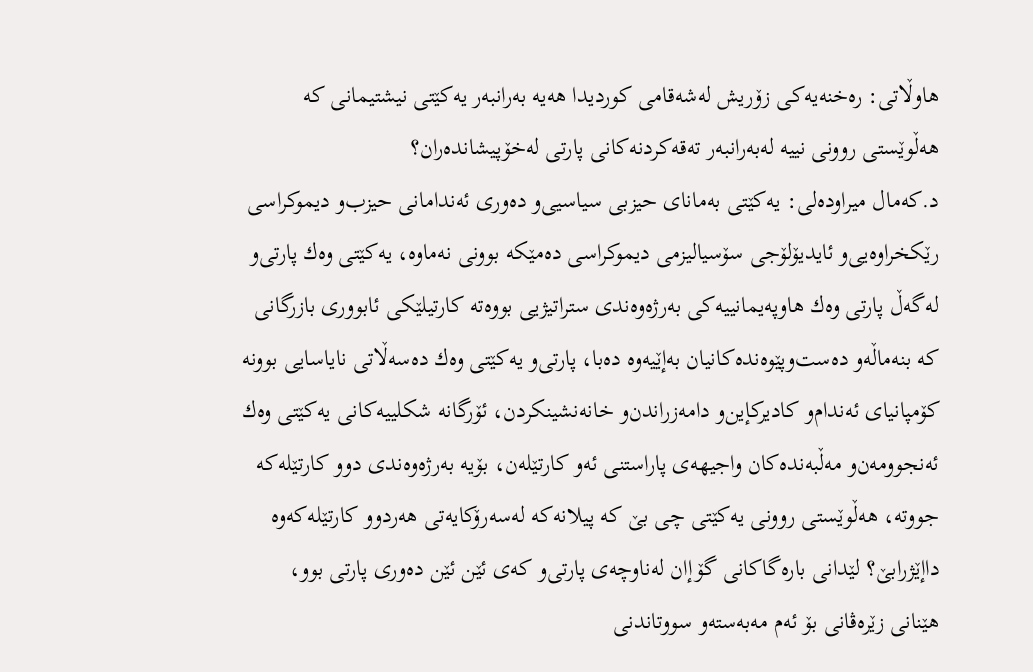هاوڵاتی: ره‌خنه‌یه‌كی زۆریش له‌شه‌قامی كوردیدا هه‌یه‌ به‌رانبه‌ر یه‌كێتی نیشتیمانی كه‌ هه‌ڵوێستی روونی نییه‌ له‌به‌رانبه‌ر ته‌قه‌كردنه‌كانی پارتی له‌خۆپیشانده‌ران؟
د.كه‌مال میراوده‌لی: یه‌كێتی به‌مانای حیزبی سیاسیی‌و ده‌وری ئه‌ندامانی حیزب‌و دیموكراسی رێكخراوه‌یی‌و ئایدیۆلۆجی سۆسیالیزمی دیموكراسی ده‌مێكه‌ بوونی نه‌ماوه‌، یه‌كێتی وه‌ك پارتی‌و له‌گه‌ڵ پارتی وه‌ك هاوپه‌یمانییه‌كی به‌رژه‌وه‌ندی ستراتیژیی بووه‌ته‌ كارتیلێكی ئابووری بازرگانی كه‌ بنه‌ماڵه‌‌و ده‌ست‌وپێوه‌نده‌كانیان به‌إێیه‌وه‌ ده‌با، پارتی‌و یه‌كێتی وه‌ك ده‌سه‌ڵاتی نایاسایی بوونه‌ كۆمپانیای ئه‌ندام‌و كادیركإین‌و دامه‌زراندن‌و خانه‌نشینكردن، ئۆرگانه‌ شكلییه‌كانی یه‌كێتی وه‌ك ئه‌نجو‌ومه‌ن‌و مه‌ڵبه‌نده‌كان واجیهه‌ی پاراستنی ئه‌و كارتێله‌ن، بۆیه‌ به‌رژه‌وه‌ندی دوو كارتێله‌كه‌ جووته‌، هه‌ڵوێستی روونی یه‌كێتی چی بێ كه‌ پیلانه‌كه‌ له‌سه‌رۆكایه‌تی هه‌ردوو كارتێله‌كه‌وه‌ داإێژرابێ؟ لێدانی باره‌گاكانی گۆإان له‌ناوچه‌ی پارتی‌و كه‌ی ئێن ئێن ده‌وری پارتی بوو، هێنانی زێره‌ڤانی بۆ ئه‌م مه‌به‌سته‌و سو‌وتاندنی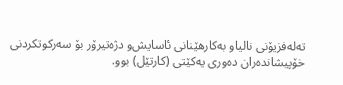ته‌له‌فزیۆنی نالیا‌و به‌كارهێنانی ئاسایش‌و دژه‌تیرۆر بۆ سه‌ركوتكردنی خۆپیشانده‌ران ده‌وری یه‌كێتی (كارتێل) بوو.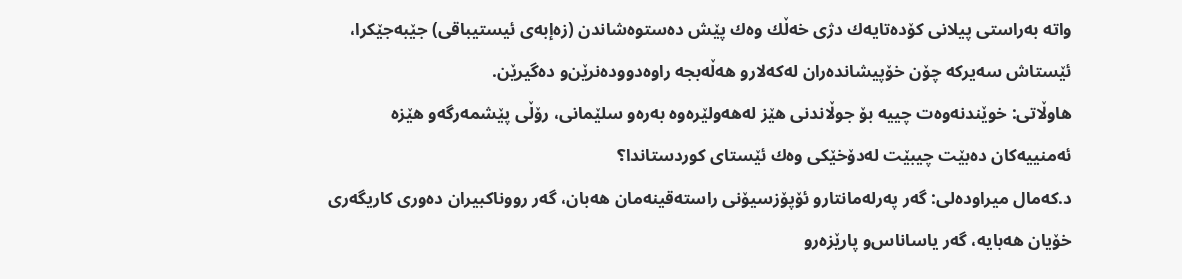واته‌ به‌راستی پیلانی كۆده‌تایه‌ك دژی خه‌ڵك وه‌ك پێش ده‌ستوه‌شاندن (زه‌إبه‌ی ئیستیباقی) جێبه‌جێكرا، ئێستاش سه‌یركه‌ چۆن خۆپیشانده‌ران له‌كه‌لارو هه‌ڵه‌بجه‌ راوه‌دووده‌نرێن‌و ده‌گیرێن.
هاوڵاتی: خوێندنه‌وه‌ت چییه‌ بۆ جوڵاندنی هێز له‌هه‌ولێره‌وه‌ به‌ره‌و سلێمانی، رۆڵی پێشمه‌رگه‌و هێزه‌ ئه‌منییه‌كان ده‌بێت چیبێت له‌دۆخێكی وه‌ك ئێستای كوردستاندا؟
د.كه‌مال میراوده‌لی: گه‌ر په‌رله‌مانتارو ئۆپۆزسیۆنی راسته‌قینه‌مان هه‌بان، گه‌ر رووناكبیران ده‌وری كاریگه‌ری خۆیان هه‌بایه‌، گه‌ر یاساناس‌و پارێزه‌رو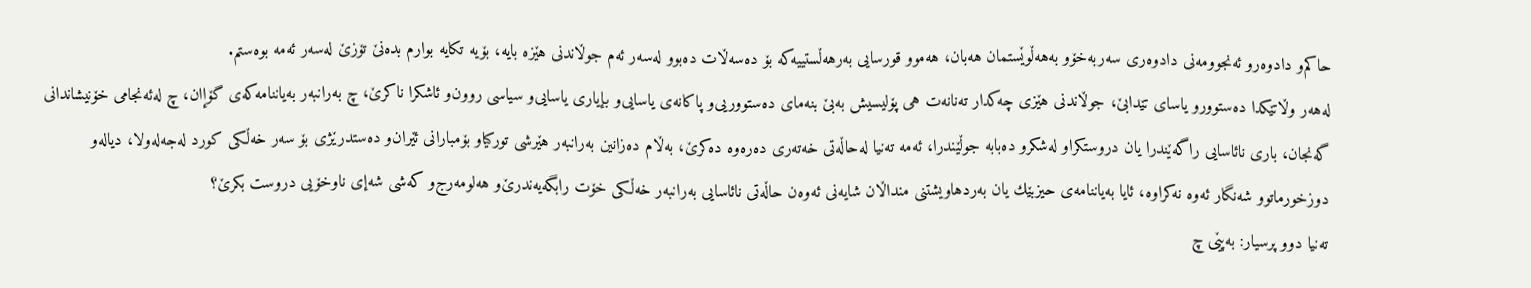حاكم‌و دادوه‌رو ئه‌نجوومه‌نی دادوه‌ری سه‌ربه‌خۆو به‌هه‌ڵوێستمان هه‌بان‌، هه‌موو قورسایی به‌رهه‌ڵستییه‌كه‌ بۆ ده‌سه‌ڵات ده‌بوو له‌سه‌ر ئه‌م جوڵاندنی هێزه‌ بایه‌، بۆیه‌ تكایه‌ بوارم بده‌نێ تۆزێ له‌سه‌ر ئه‌مه‌ بوه‌ستم.
له‌هه‌ر وڵاتێكدا ده‌ستوورو یاسای تێدابێ، جوڵاندنی هێزی چه‌كدار ته‌نانه‌ت هی پۆلیسیش به‌بێ بنه‌مای ده‌ستووریی‌و پاكانه‌ی یاسایی‌و بإیاری یاسایی‌و سیاسی روون‌و ئاشكرا ناكرێ، چ به‌رانبه‌ر به‌یاننامه‌كه‌ی گۆإان، چ له‌ئه‌نجامی خۆنیشاندانی گه‌نجان، باری نائاسایی راگه‌ێندرا یان دروستكرا‌و له‌شكرو ده‌بابه‌ جوڵێندرا، ئه‌مه‌ ته‌نیا له‌حاڵه‌تی خه‌ته‌ری ده‌ره‌وه‌ ده‌كرێ، به‌ڵام ده‌زانین به‌رانبه‌ر هێرشی توركیاو بۆمبارانی ئێران‌و ده‌ستدرێژی بۆ سه‌ر خه‌ڵكی كورد له‌جه‌له‌ولا، دیاله‌‌و دوزخورماتو‌و شه‌نگار ئه‌وه‌ نه‌كراوه‌، ئایا به‌یاننامه‌ی حیزبێك یان به‌ردهاویشتنی منداڵان شایه‌نی ئه‌وه‌ن حاڵه‌تی نائاسایی به‌رانبه‌ر خه‌ڵكی خۆت رابگه‌یه‌ندرێ‌و هه‌لومه‌رج‌و كه‌شی شه‌إی ناوخۆیی دروست بكرێ؟
ته‌نیا دوو پرسیار: به‌پێی چ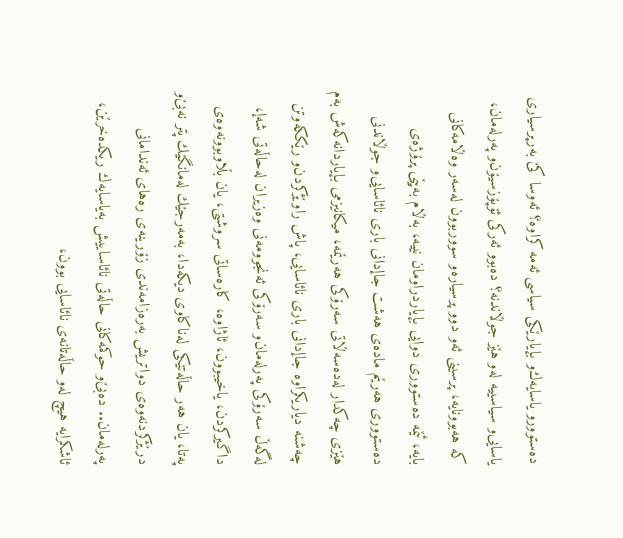ده‌ستوورو یاسایه‌ك‌و بإیارێكی سیاسی ئه‌مه‌ كراوه‌؟ ئه‌وسا كێ به‌رپرسیاری یاسایی‌و سیاسییه‌ له‌و هێز جوڵاندنه‌؟ ده‌بوو ئه‌ركی ئۆپۆزسیۆن‌و په‌رله‌مان، كه‌ هه‌بوونایه‌، پرسینی ئه‌و دوو پرسیاره‌و سووربوون له‌سه‌ر وه‌ڵامه‌كانی بایه‌، ئێمه‌ ده‌ستووری دوایی بإیاردراومان نییه‌، به‌ڵام به‌پێی پرۆژه‌ی ده‌ستووری هه‌رێم ماده‌ی هه‌شت جاإدانی باری نائاسایی‌و جوڵاندنی هێزی چه‌كدار له‌ده‌سه‌ڵاتی سه‌رۆكی هه‌رێمه‌، میكانیزمی بإیاردانه‌كه‌ش به‌م چه‌شنه‌ دیاریكراوه‌ جاإدانی باری نائاسایی، پاش راوێژكردن‌و رێككه‌وتن له‌گه‌ڵ سه‌رۆكی په‌رله‌مان‌و سه‌رۆكی ئه‌نجو‌ومه‌نی وه‌زیران له‌حاڵه‌تی شه‌إ، داگیركردن، یاخیبوون، ئاژاوه‌، كاره‌ساتی سروشتی، یان بڵاوبو‌ونه‌وه‌ی په‌تا، یان هه‌ر حاڵه‌تێكی له‌ناكاوی دیكه‌دا، به‌مه‌رجێك له‌مانگێك پتر نه‌بێ‌و درێژكردنه‌وه‌ی دواتریش به‌ره‌زامه‌ندی زۆرینه‌ی ره‌های ئه‌ندامانی په‌رله‌مان.. ده‌بێ‌و حوكمه‌كانی حاڵه‌تی نائاساییش به‌یاسایه‌ك ریكده‌خرێن، ئاشكرایه‌ هیچ له‌و حاڵه‌تانه‌ی نائاسایی بوون،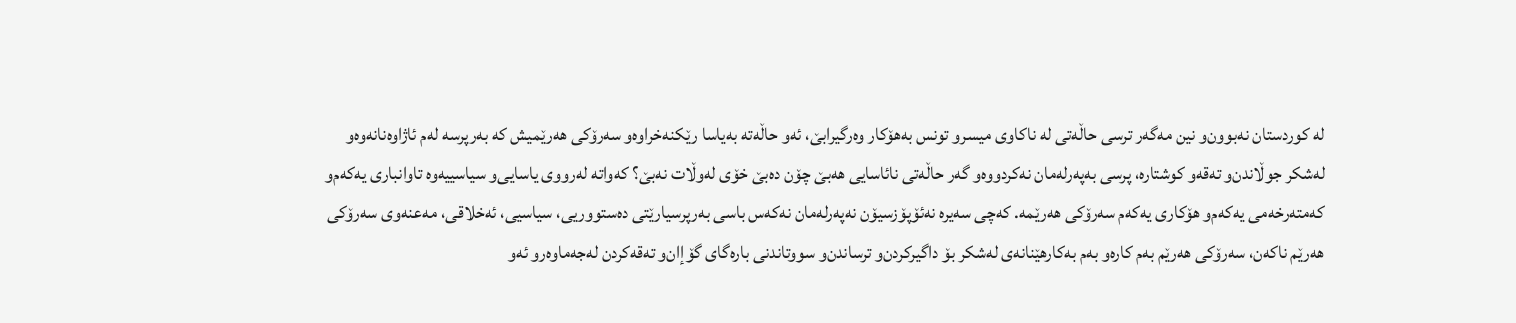له‌ كوردستان نه‌بوون‌و نین مه‌گه‌ر ترسی حاڵه‌تی له‌ ناكاوی میسرو تونس به‌هۆكار وه‌رگیرابێ، ئه‌و حاڵه‌ته‌ به‌یاسا رێكنه‌خراوه‌و سه‌رۆكی هه‌رێمیش كه‌ به‌رپرسه‌ له‌م ئاژاوه‌نانه‌وه‌و له‌شكر جوڵاندن‌و ته‌قه‌و كوشتاره‌، پرسی به‌په‌رله‌مان نه‌كردووه‌و گه‌ر حاڵه‌تی نائاسایی هه‌بێ چۆن ده‌بێ خۆی له‌وڵات نه‌بێ؟ كه‌واته‌ له‌رووی یاسایی‌و سیاسییه‌وه‌ تاوانباری یه‌كه‌م‌و كه‌مته‌رخه‌می یه‌كه‌م‌و هۆكاری یه‌كه‌م سه‌رۆكی هه‌رێمه‌. كه‌چی سه‌یره‌ نه‌ئۆپۆزسیۆن نه‌په‌رله‌مان نه‌كه‌س باسی به‌رپرسیارێتی ده‌ستووریی، سیاسیی، ئه‌خلاقی، مه‌عنه‌وی سه‌رۆكی هه‌رێم ناكه‌ن، سه‌رۆكی هه‌رێم به‌م كاره‌و به‌م به‌كارهێنانه‌ی له‌شكر بۆ داگیركردن‌و ترساندن‌و سووتاندنی باره‌گای گۆإان‌و ته‌قه‌كردن له‌جه‌ماوه‌ر‌و ئه‌و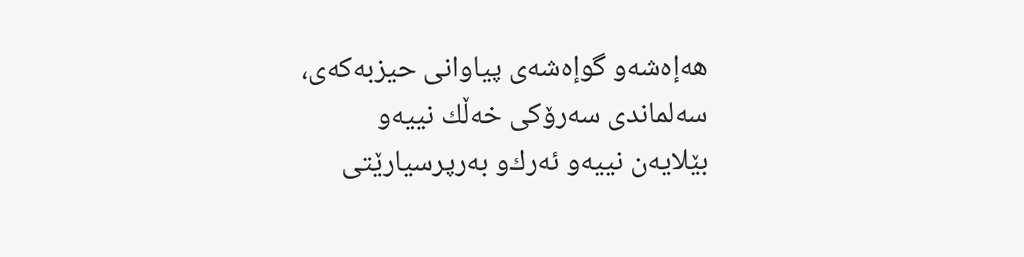هه‌إه‌شه‌و گوإه‌شه‌ی پیاوانی حیزبه‌كه‌ی، سه‌لماندی سه‌رۆكی خه‌ڵك نییه‌و بێلایه‌ن نییه‌و ئه‌رك‌و به‌رپرسیارێتی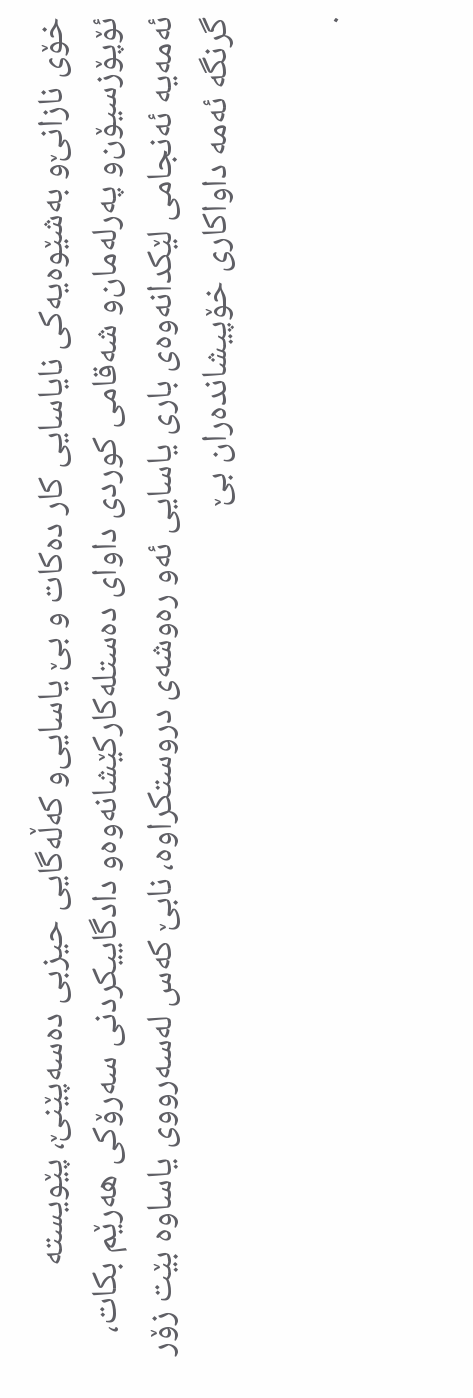خۆی نازانێ‌و به‌شێوه‌یه‌كی نایاسایی كار ده‌كات و بێ یاسایی‌و كه‌ڵه‌گایی حیزبی ده‌سه‌پێنێ، پێویسته‌ ئۆپۆزسیۆن‌و په‌رله‌مان‌و شه‌قامی كوردی داوای ده‌ستله‌كاركێشانه‌وه‌و دادگاییكردنی سه‌رۆكی هه‌رێم بكات، ئه‌مه‌یه‌ ئه‌نجامی لێكدانه‌وه‌ی باری یاسایی ئه‌و ره‌وشه‌ی دروستكراوه‌، نابێ كه‌س له‌سه‌رووی یاساوه‌ بێت زۆر گرنگه‌ ئه‌مه‌ داواكاری خۆپیشانده‌ران بێ

.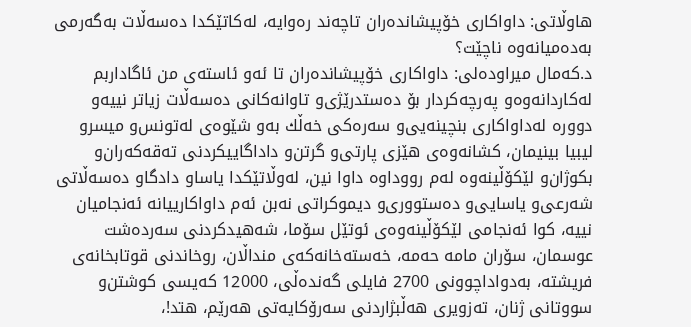هاوڵاتی: داواكاری خۆپیشانده‌ران تاچه‌ند ره‌وایه‌، له‌كاتێكدا ده‌سه‌ڵات به‌گه‌رمی به‌ده‌میانه‌وه‌ ناچێت؟
د.كه‌مال میراوده‌لی: داواكاری خۆپیشانده‌ران تا ئه‌و ئاسته‌ی من ئاگاداربم له‌كاردانه‌وه‌و په‌رچه‌كردار بۆ ده‌ستدرێژی‌و تاوانه‌كانی ده‌سه‌ڵات زیاتر نییه‌و دووره‌ له‌داواكاری بنچینه‌یی‌و سه‌ره‌كی خه‌ڵك به‌و شێوه‌ی له‌تونس‌و میسرو لیبیا بینیمان، كشانه‌وه‌ی هێزی پارتی‌و گرتن‌و داداگاییكردنی ته‌قه‌كه‌ران‌و بكوژان‌و لێكۆڵینه‌وه‌ له‌م رووداوه‌ داوا نین، له‌وڵاتێكدا یاساو دادگاو ده‌سه‌ڵاتی شه‌رعی‌و یاسایی‌و ده‌ستووری‌و دیموكراتی نه‌بن ئه‌م داواكارییانه‌ ئه‌نجامیان نییه‌، كوا ئه‌نجامی لێكۆڵینه‌وه‌ی ئوتێل سۆما، شه‌هیدكردنی سه‌رده‌شت عوسمان، سۆران مامه‌ حه‌مه‌، خه‌سته‌خانه‌كه‌ی منداڵان، روخاندنی قوتابخانه‌ی فریشته‌، به‌دواداچوونی 2700 فایلی گه‌نده‌ڵی، 12000 كه‌یسی كوشتن‌و سووتانی ژنان، ته‌زویری هه‌ڵبژاردنی سه‌رۆكایه‌تی هه‌رێم، هتد!،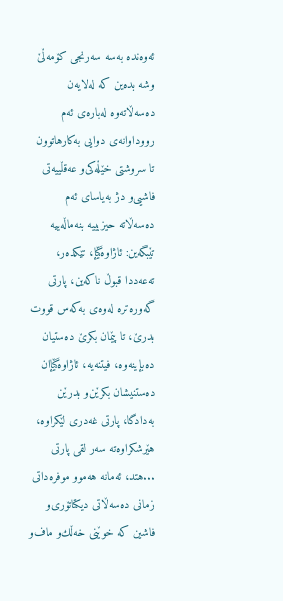ئه‌وه‌نده‌ به‌سه‌ سه‌رنجی كۆمه‌ڵێ وشه‌ بده‌ین كه‌ له‌لایه‌ن ده‌سه‌ڵاته‌وه‌ له‌باره‌ی ئه‌م رووداوانه‌ی دوایی به‌كارهاتوون تا سروشتی خێڵه‌كی‌و عه‌قڵییه‌تی فاشیی‌و دژ به‌یاسای ئه‌م ده‌سه‌ڵاته‌ حیزبییه‌ بنه‌ماڵه‌ییه‌ تێبگه‌ین: ئاژاوه‌گێإ، تێكده‌ر، ته‌عه‌ددا قبوڵ ناكه‌ین، پارتی گه‌وره‌تره‌ له‌وه‌ی به‌كه‌س قووت بدرێ، تا پێمان بكرێ ده‌ستیان ده‌بإینه‌وه‌، فیتنه‌یه‌، ئاژاوه‌گێإان ده‌ستنیشان بكرێن‌و بدرێن به‌دادگا، پارتی غه‌دری لێكراوه‌، هێرشكراوه‌ته‌ سه‌ر لقی پارتی ...هتد، ئه‌مانه‌ هه‌موو موفره‌داتی زمانی ده‌سه‌ڵاتی دیكتاتۆری‌و فاشین كه‌ خوێنی خه‌ڵك‌و ماف‌و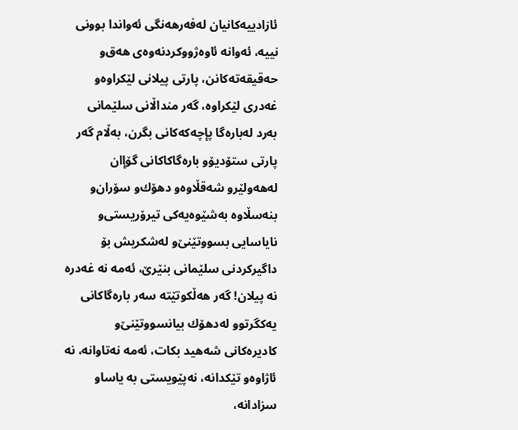ئازادییه‌كانیان له‌فه‌رهه‌نگی ئه‌واندا بوونی نییه‌، ئه‌وانه‌ ئاوه‌ژووكردنه‌وه‌ی هه‌ق‌و حه‌قیقه‌ته‌كانن، پارتی پیلانی لێكراوه‌و غه‌دری لێكراوه‌، گه‌ر منداڵانی سلێمانی به‌رد له‌باره‌گا پإچه‌كه‌كانی بگرن، به‌ڵام گه‌ر پارتی ستۆدیۆو باره‌گاكاكانی گۆإان له‌هه‌ولێرو شه‌قڵاوه‌و دهۆك‌و سۆران‌و بنه‌سڵاوه‌ به‌شێوه‌یه‌كی تیرۆریستی‌و نایاسایی بسووتێنێ‌و له‌شكریش بۆ داگیركردنی سلێمانی بنێرێ، ئه‌مه‌ نه‌ غه‌دره‌ نه‌ پیلان! گه‌ر هه‌ڵكوتێته‌ سه‌ر باره‌گاكانی یه‌كگرتوو له‌دهۆك بیانسووتێنێ‌و كادیره‌كانی شه‌هید بكات، ئه‌مه‌ نه‌تاوانه‌، نه‌ ئاژاوه‌و تێكدانه‌، نه‌پێویستی به‌ یاساو سزادانه‌،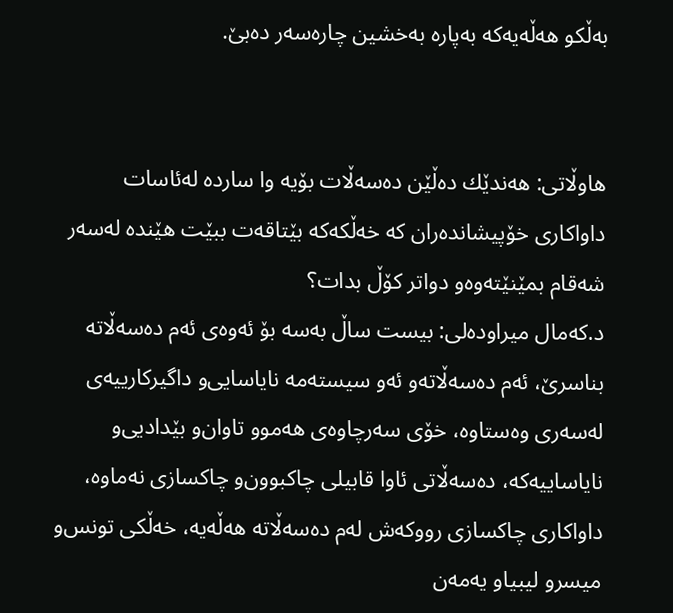به‌ڵكو هه‌ڵه‌یه‌كه‌ به‌پاره‌ به‌خشین چاره‌سه‌ر ده‌بێ.


هاوڵاتی: هه‌ندێك ده‌ڵێن ده‌سه‌ڵات بۆیه‌ وا سارده‌ له‌ئاسات داواكاری خۆپیشانده‌ران كه‌ خه‌ڵكه‌كه‌ بێتاقه‌ت ببێت هێنده‌ له‌سه‌ر شه‌قام بمێنێته‌وه‌‌و دواتر كۆڵ بدات؟
د.كه‌مال میراوده‌لی: بیست ساڵ به‌سه‌ بۆ ئه‌وه‌ی ئه‌م ده‌سه‌ڵاته‌ بناسرێ، ئه‌م ده‌سه‌ڵاته‌و ئه‌و سیسته‌مه‌ نایاسایی‌و داگیركارییه‌ی له‌سه‌ری وه‌ستاوه‌، خۆی سه‌رچاوه‌ی هه‌موو تاوان‌و بێدادیی‌و نایاساییه‌كه‌، ده‌سه‌ڵاتی ئاوا قابیلی چاكبوون‌و چاكسازی نه‌ماوه‌، داواكاری چاكسازی رووكه‌ش له‌م ده‌سه‌ڵاته‌ هه‌ڵه‌یه‌، خه‌ڵكی تونس‌و میسرو لیبیاو یه‌مه‌ن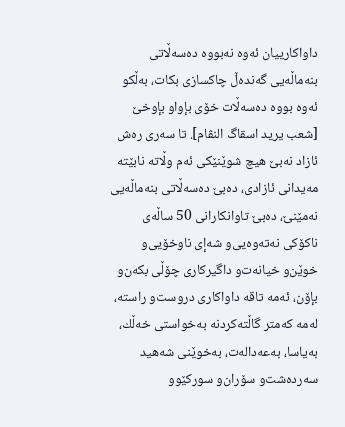داواكارییان ئه‌وه‌ نه‌بووه‌ ده‌سه‌ڵاتی بنه‌ماڵه‌یی گه‌نده‌ڵ چاكسازی بكات، به‌ڵكو ئه‌وه‌ بووه‌ ده‌سه‌ڵات خۆی بإواو بإوخێ [شعب یرید اسقاگ النڤام]. تا سه‌ری ره‌ش ئازاد نه‌بێ هیچ شوێنێكی ئه‌م وڵاته‌ نابێته‌ مه‌یدانی ئازادی، ده‌بێ ده‌سه‌ڵاتی بنه‌ماڵه‌یی نه‌مێنێ، ده‌بێ تاوانكارانی 50 ساڵه‌ی ناكۆكی نه‌ته‌وه‌یی‌و شه‌إی ناوخۆیی‌و خوێن‌و خیانه‌ت‌و داگیركاری چۆڵی بكه‌ن‌و بإۆن، ئه‌مه‌ تاقه‌ داواكاری دروست‌و راسته‌، له‌مه‌ كه‌متر گاڵته‌كردنه‌ به‌خواستی خه‌ڵك، به‌یاسا، به‌عه‌داله‌ت، به‌خوێنی شه‌هید سه‌رده‌شت‌و سۆران‌و سوركێو‌و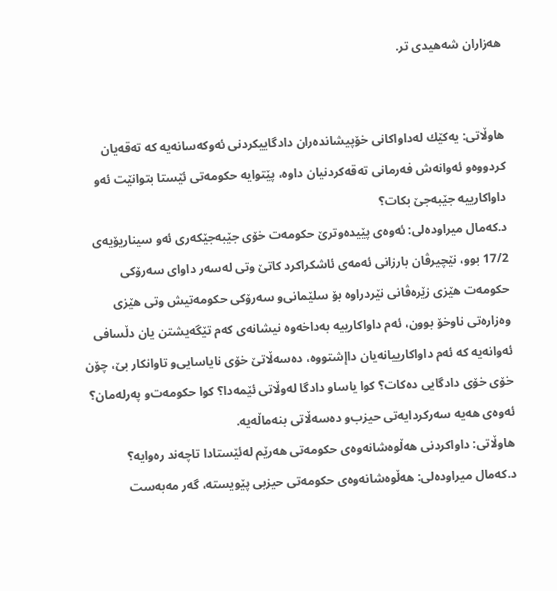هه‌زاران شه‌هیدی تر.


هاوڵاتی: یه‌كێك له‌داواكانی خۆپیشانده‌ران دادگاییكردنی ئه‌وكه‌سانه‌یه‌ كه‌ ته‌قه‌یان كردووه‌و ئه‌وانه‌ش فه‌رمانی ته‌قه‌كردنیان داوه‌، پێتوایه‌ حكومه‌تی ئێستا بتوانێت ئه‌و داواكارییه‌ جێبه‌جێ بكات؟
د.كه‌مال میراوده‌لی: ئه‌وه‌ی پێیده‌وترێ حكومه‌ت خۆی جێبه‌جێكه‌ری ئه‌و سیناریۆیه‌ی 17/2 بوو، نێچیرڤان بارزانی ئه‌مه‌ی ئاشكراكرد كاتێ وتی له‌سه‌ر داوای سه‌رۆكی حكومه‌ت هێزی زێره‌ڤانی نێردراوه‌ بۆ سلێمانی‌و سه‌رۆكی حكومه‌تیش وتی هێزی وه‌زاره‌تی ناوخۆ بوون، ئه‌م داواكارییه‌ به‌داخه‌وه‌ نیشانه‌ی كه‌م تێگه‌یشتن یان دڵسافی ئه‌وانه‌یه‌ كه‌ ئه‌م داواكارییانه‌یان داإشتووه‌، ده‌سه‌ڵاتێ خۆی نایاسایی‌و تاوانكار بێ، چۆن خۆی خۆی دادگایی ده‌كات؟ كوا یاساو دادگا له‌وڵاتی ئێمه‌دا؟ كوا حكومه‌ت‌و په‌رله‌مان؟ ئه‌وه‌ی هه‌یه‌ سه‌ركردایه‌تی حیزب‌و ده‌سه‌ڵاتی بنه‌ماڵه‌یه‌.
هاوڵاتی: داواكردنی هه‌ڵوه‌شانه‌وه‌ی حكومه‌تی هه‌رێم له‌ئێستادا تاچه‌ند ره‌وایه‌؟
د.كه‌مال میراوده‌لی: هه‌ڵوه‌شانه‌وه‌ی حكومه‌تی حیزبی پێویسته‌، گه‌ر مه‌به‌ست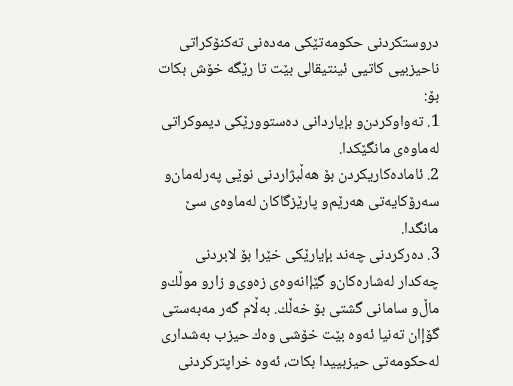دروستكردنی حكومه‌تێكی مه‌ده‌نی ته‌كنۆكراتی ناحیزبیی كاتیی ئینتیقالی بێت تا رێگه‌ خۆش بكات بۆ:
1. ته‌واوكردن‌و بإیاردانی ده‌ستو‌ورێكی دیموكراتی له‌ماوه‌ی مانگێكدا.
2. ئاماده‌كاریكردن بۆ هه‌ڵبژاردنی نوێی په‌رله‌مان‌و سه‌رۆكایه‌تی هه‌رێم‌و پارێزگاكان له‌ماوه‌ی سێ مانگدا.
3. ده‌‌ركردنی چه‌ند بإیارێكی خێرا بۆ لابردنی چه‌كدار له‌شاره‌كان‌و گێإانه‌وه‌ی زه‌وی‌و زار‌و موڵك‌و ماڵ‌و سامانی گشتی بۆ خه‌ڵك. به‌ڵام گه‌ر مه‌به‌ستی گۆإان ته‌نیا ئه‌وه‌ بێت خۆشی وه‌ك حیزب به‌شداری له‌حكومه‌تی حیزبییدا بكات، ئه‌وه‌ خراپتركردنی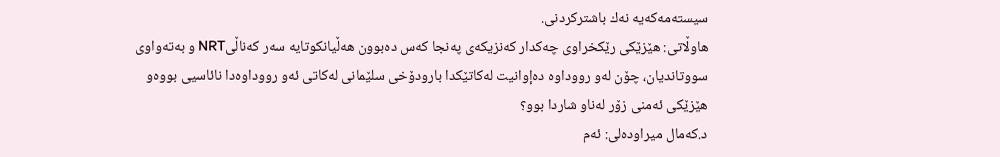سیسته‌مه‌كه‌یه‌ نه‌ك باشتركردنی.
هاوڵاتی: هێزێكی رێكخراوی چه‌كدار كه‌نزیكه‌ی په‌نجا كه‌س ده‌بوون هه‌ڵیانكوتایه‌ سه‌ر كه‌ناڵی‌NRT و به‌ته‌واوی سو‌وتاندیان، چۆن له‌و رووداوه‌ ده‌إوانیت له‌كاتێكدا بارودۆخی سلێمانی له‌كاتی ئه‌و رووداوه‌دا نائاسیی بووه‌و هێزێكی ئه‌منی زۆر له‌ناو شاردا بوو؟
د.كه‌مال میراوده‌لی: ئه‌م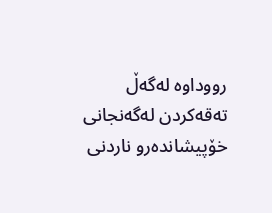رووداوه‌ له‌گه‌ڵ ته‌قه‌كردن له‌گه‌نجانی خۆپیشانده‌ر‌و ناردنی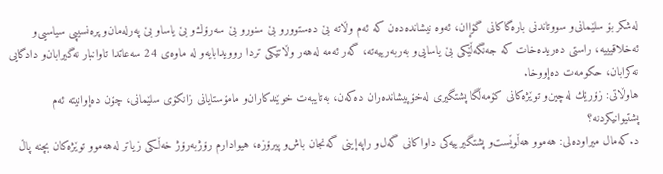له‌شكر بۆ سلێمانی‌و سو‌وتاندنی باره‌گاكانی گۆإان، ئه‌وه‌ نیشانده‌ده‌ن كه‌ ئه‌م وڵاته‌ بێ ده‌ستو‌ورو بێ سنورو بێ سه‌رۆك‌و بێ یاساو بێ په‌رله‌مان‌و پره‌نسیپی سیاسیی‌و ئه‌خلاقیییه‌، راستی ده‌ریده‌خات كه‌ جه‌نگه‌ڵێكی بێ یاسایی‌و به‌ربه‌رییه‌ته‌، گه‌ر ئه‌مه‌ له‌هه‌ر وڵاتێكی تردا روویدابایه‌و له‌ ماوه‌ی 24 سه‌عاتدا تاوانبار نه‌گیرابان‌و دادگایی نه‌كرابان، حكومه‌ت ده‌إووخا.
هاوڵاتی: زۆرێك له‌چین‌و توێژه‌كانی كۆمه‌ڵگا پشتگیری له‌خۆپیشانده‌ران ده‌كه‌ن، به‌تایبه‌ت خوێندكاران‌و مامۆستایانی زانكۆی سلێمانی، چۆن ده‌إوانیته‌ ئه‌م پشتیوانیكردنه‌؟
د.كه‌مال میراوده‌لی: هه‌موو هه‌ڵوێست‌و پشتگیرییه‌كی داواكانی گه‌ل‌و راپه‌إینی گه‌نجان باش‌و پیرۆزه‌، هیوادارم رۆژبه‌رۆژ خه‌ڵكی زیاتر له‌هه‌موو توێژه‌كان بچنه‌ پاڵ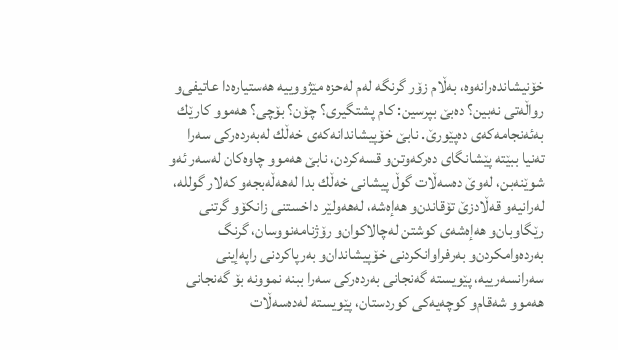خۆنیشانده‌رانه‌وه‌، به‌ڵام زۆر گرنگه‌ له‌م له‌حزه‌ مێژووییه‌ هه‌ستیاره‌دا عاتیفی‌و رواڵه‌تی نه‌بین؟ ده‌بێ بپرسین: كام پشتگیری؟ چۆن؟ بۆچی؟ هه‌موو كارێك به‌ئه‌نجامه‌كه‌ی ده‌پێورێ. نابێ خۆپیشاندانه‌كه‌ی خه‌ڵك له‌به‌رده‌ركی سه‌را ته‌نیا ببێته‌ پێشانگای ده‌ركه‌وتن‌و قسه‌كردن، نابێ هه‌موو چاوه‌كان له‌سه‌ر ئه‌و شوێنه‌بن، له‌وێ ده‌سه‌ڵات گوڵ پیشانی خه‌ڵك بدا له‌هه‌ڵه‌بجه‌و كه‌لار گولله‌، له‌رانیه‌و قه‌ڵادزێ تۆقاندن‌و هه‌إه‌شه‌، له‌هه‌ولێر داخستنی زانكۆو گرتنی رێگاوبان‌و هه‌إه‌شه‌ی كوشتن له‌چالاكوان‌و رۆژنامه‌نووسان، گرنگ به‌رده‌وامكردن‌و به‌رفراوانكردنی خۆپیشاندان‌و به‌رپاكردنی راپه‌إینی سه‌رانسه‌رییه‌، پێویسته‌ گه‌نجانی به‌رده‌ركی سه‌را ببنه‌ نموونه‌ بۆ گه‌نجانی هه‌موو شه‌قام‌و كوچه‌یه‌كی كوردستان، پێویسته‌ له‌ده‌سه‌ڵات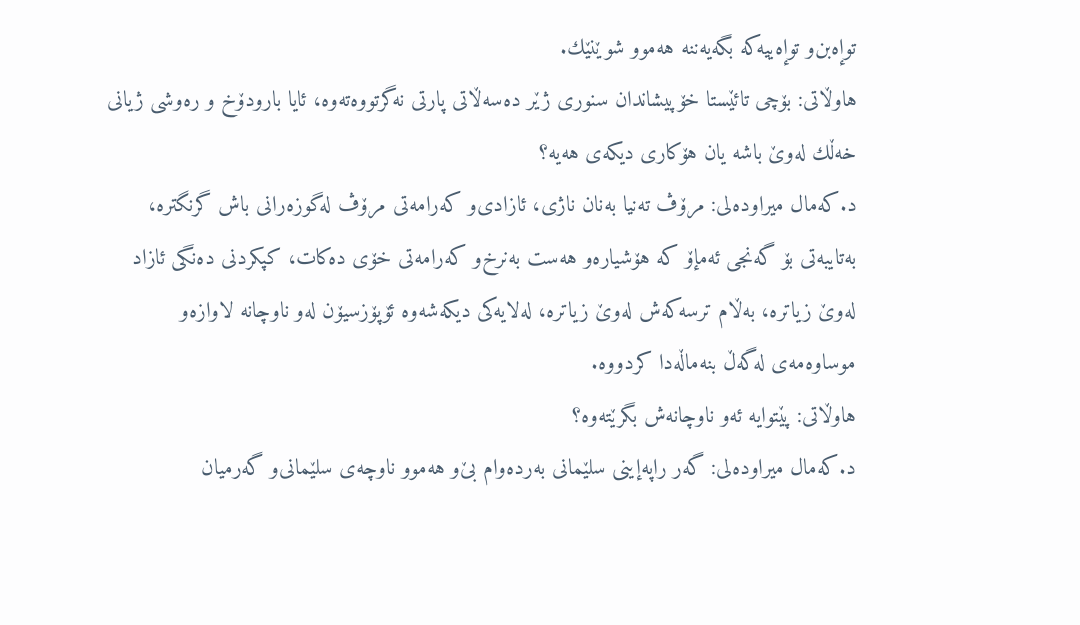توإه‌بن‌و توإه‌ییه‌كه‌ بگه‌یه‌ننه‌ هه‌موو شوێنێك.
هاوڵاتی: بۆچی تائێستا خۆپیشاندان سنوری ژێر ده‌سه‌ڵاتی پارتی نه‌گرتووه‌ته‌وه‌، ئایا بارودۆخ و ره‌وشی ژیانی خه‌ڵك له‌وێ باشه‌ یان هۆكاری دیكه‌ی هه‌یه‌؟
د.كه‌مال میراوده‌لی: مرۆڤ ته‌نیا به‌نان ناژی، ئازادی‌و كه‌رامه‌تی مرۆڤ له‌گوزه‌رانی باش گرنگتره‌، به‌تایبه‌تی بۆ گه‌نجی ئه‌مإۆ كه‌ هۆشیاره‌و هه‌ست به‌نرخ‌و كه‌رامه‌تی خۆی ده‌كات، كپكردنی ده‌نگی ئازاد له‌وێ زیاتره‌، به‌ڵام ترسه‌كه‌ش له‌وێ زیاتره‌، له‌لایه‌كی دیكه‌شه‌وه‌ ئۆپۆزسیۆن له‌و ناوچانه‌ لاوازه‌و موساوه‌مه‌ی له‌گه‌ڵ بنه‌ماڵه‌دا كردووه‌.
هاوڵاتی: پێتوایه‌ ئه‌و ناوچانه‌ش بگرێته‌وه‌؟
د.كه‌مال میراوده‌لی: گه‌ر راپه‌إینی سلێمانی به‌رده‌وام بێ‌و هه‌موو ناوچه‌ی سلێمانی‌و گه‌رمیان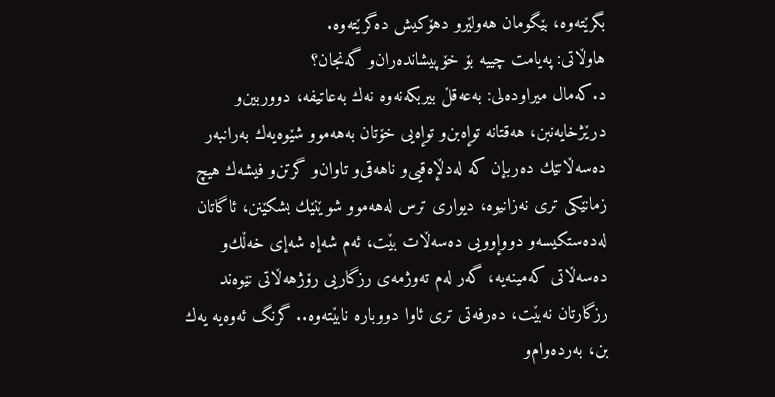بگرێته‌وه‌، بێگومان هه‌ولێرو دهۆكیش ده‌گرێته‌وه‌.
هاوڵاتی: په‌یامت چییه‌ بۆ خۆپیشانده‌ران‌و گه‌نجان؟
د.كه‌مال میراوده‌لی: به‌عه‌قڵ بیربكه‌نه‌وه‌ نه‌ك به‌عاتیفه‌، دووربین‌و درێژخایه‌نبن، هه‌قتانه‌ توإه‌بن‌و توإه‌یی خۆتان به‌هه‌موو شێوه‌یه‌ك به‌رانبه‌ر ده‌سه‌ڵاتێك ده‌ربإن كه‌ له‌دڵإه‌قیی‌و ناهه‌قی‌و تاوان‌و گرتن‌و فیشه‌ك هیچ زمانێكی تری نه‌زانیوه‌، دیواری ترس له‌هه‌موو شوێنێك بشكێنن، ئاگاتان له‌ده‌ستكیسه‌و دووإوویی ده‌سه‌ڵات بێت، ئه‌م شه‌إه‌ شه‌إی خه‌ڵك‌و ده‌سه‌ڵاتی كه‌مینه‌یه‌، گه‌ر له‌م ته‌وژمه‌ی رزگاریی رۆژهه‌ڵاتی نێوه‌ند رزگارتان نه‌بێت، ده‌رفه‌تی تری ئاوا دووباره‌ نابێته‌وه‌.. گرنگ ئه‌وه‌یه‌ یه‌ك بن، به‌رده‌وام‌و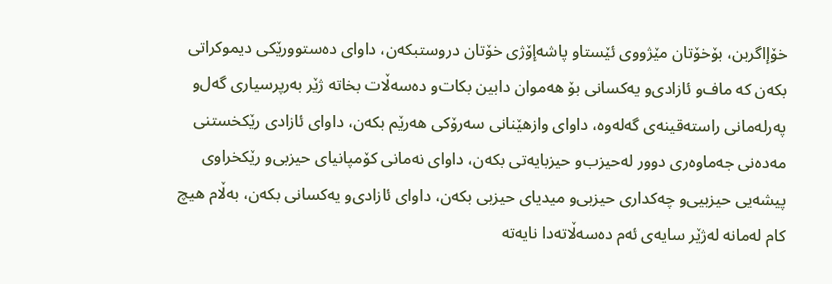خۆإاگربن، بۆخۆتان مێژووی ئێستاو پاشه‌إۆژی خۆتان دروستبكه‌ن، داوای ده‌ستو‌ورێكی دیموكراتی بكه‌ن كه‌ ماف‌و ئازادی‌و یه‌كسانی بۆ هه‌موان دابین بكات‌و ده‌سه‌ڵات بخاته‌ ژێر به‌رپرسیاری گه‌ل‌و په‌رله‌مانی راسته‌قینه‌ی گه‌له‌وه‌، داوای وازهێنانی سه‌رۆكی هه‌رێم بكه‌ن، داوای ئازادی رێكخستنی مه‌ده‌نی جه‌ماوه‌ری دوور له‌حیزب‌و حیزبایه‌تی بكه‌ن، داوای نه‌مانی كۆمپانیای حیزبی‌و رێكخراوی پیشه‌یی حیزبیی‌و چه‌كداری حیزبی‌و میدیای حیزبی بكه‌ن، داوای ئازادی‌و یه‌كسانی بكه‌ن، به‌ڵام هیچ كام له‌مانه‌ له‌ژێر سایه‌ی ئه‌م ده‌سه‌ڵاته‌دا نایه‌ته‌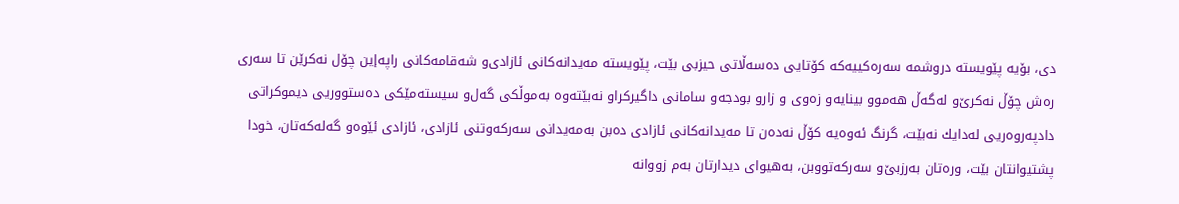دی، بۆیه‌ پێویسته‌ دروشمه‌ سه‌ره‌كییه‌كه‌ كۆتایی ده‌سه‌ڵاتی حیزبی بێت، پێویسته‌ مه‌یدانه‌كانی ئازادی‌و شه‌قامه‌كانی راپه‌إین چۆل نه‌كرێن تا سه‌ری ره‌ش چۆڵ نه‌كرێ‌و له‌گه‌ڵ هه‌موو بینایه‌و زه‌وی و زارو بودجه‌و سامانی داگیركراو نه‌بێته‌وه‌ به‌موڵكی گه‌ل‌و سیسته‌مێكی ده‌ستووریی دیموكراتی دادپه‌روه‌ریی له‌دایك نه‌بێت، گرنگ ئه‌وه‌یه‌ كۆڵ نه‌ده‌ن تا مه‌یدانه‌كانی ئازادی ده‌بن به‌مه‌یدانی سه‌ركه‌وتنی ئازادی، ئازادی ئێوه‌و گه‌له‌كه‌تان، خودا پشتیوانتان بێت، وره‌تان به‌رزبێ‌و سه‌ركه‌تووبن، به‌هیوای دیدارتان به‌م زووانه‌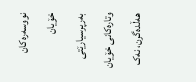نووسەرەکان خۆیان بەرپرسیارێتی وتارەکانی خۆیان هەڵدەگرن، نەک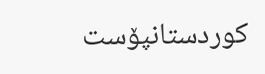کوردستانپۆست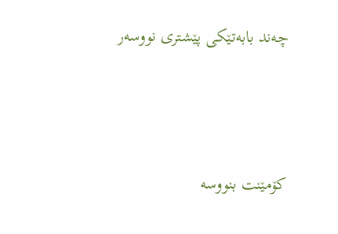چەند بابەتێکی پێشتری نووسەر




کۆمێنت بنووسە